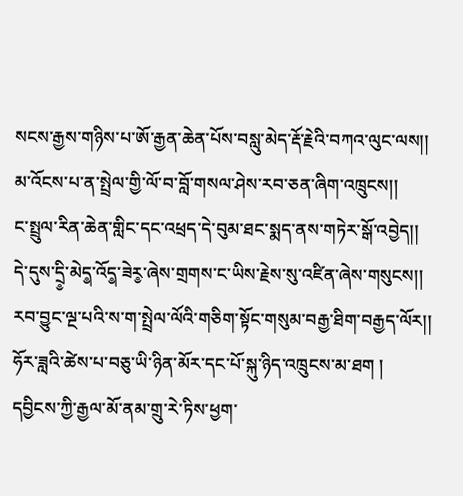སངས་རྒྱས་གཉིས་པ་ཨོ་རྒྱན་ཆེན་པོས་བསླུ་མེད་རྡོ་རྗེའི་བཀའ་ལུང་ལས།།
མ་འོངས་པ་ན་སྤྲེལ་གྱི་ལོ་བ་བློ་གསལ་ཤེས་རབ་ཅན་ཞིག་འཁྲུངས།།
ང་སྤྲུལ་རིན་ཆེན་གླིང་དང་འཕྲད་དེ་བུམ་ཐང་སྨད་ནས་གཏེར་སྒོ་འབྱེད།།
དེ་དུས་དྲི༵་མེད༵་འོད༵་ཟེར༵་ཞེས་གྲགས་ང་ཡིས་རྗེས་སུ་འཛིན་ཞེས་གསུངས།།
རབ་བྱུང་ལྔ་པའི་ས་ག་སྤྲེལ་ལོའི་གཅིག་སྟོང་གསུམ་བརྒྱ་ཐིག་བརྒྱད་ལོར།།
ཧོར་ཟླའི་ཚེས་པ་བཅུ་ཡི་ཉིན་མོར་དང་པོ་སྐུ་ཉིད་འཁྲུངས་མ་ཐག །
དབྱིངས་ཀྱི་རྒྱལ་མོ་ནམ་གྲུ་རེ་ཏིས་ཕྱག་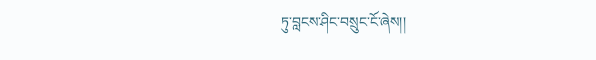ཏུ་བླངས་ཤིང་བསྲུང་ངོ་ཞེས།།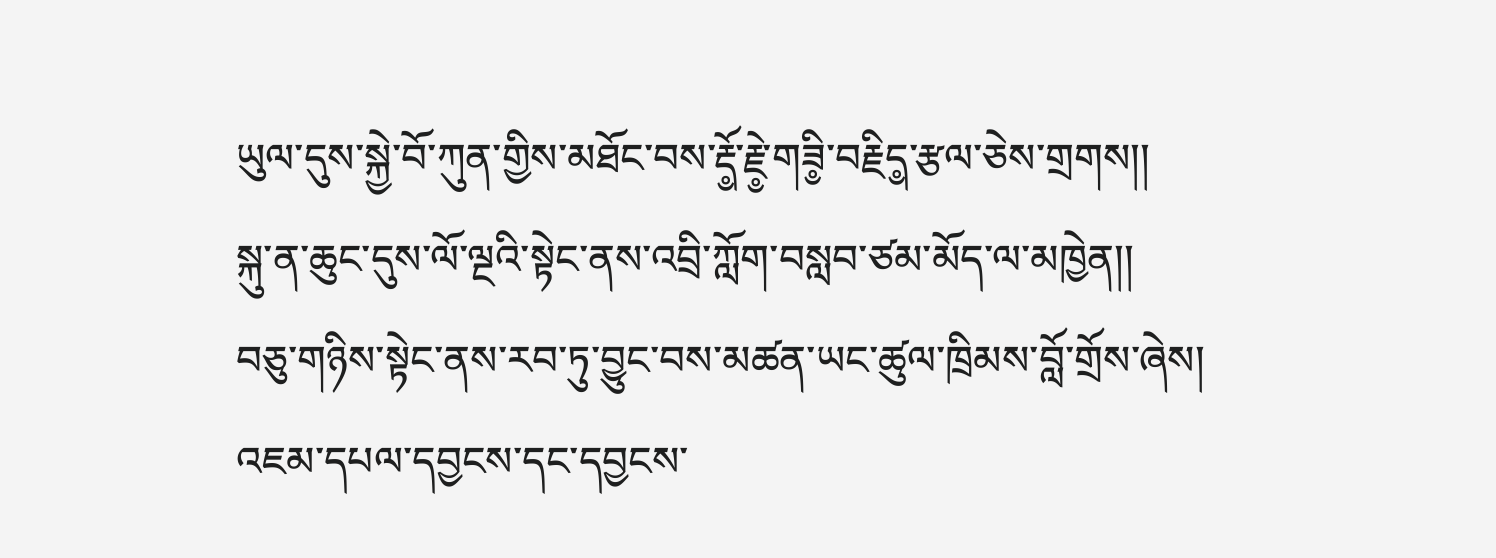ཡུལ་དུས་སྐྱེ་བོ་ཀུན་གྱིས་མཐོང་བས་རྡོ༵་རྗེ༵་གཟི༵་བརྗིད༵་རྩལ་ཅེས་གྲགས།།
སྐུ་ན་ཆུང་དུས་ལོ་ལྔའི་སྟེང་ནས་འབྲི་ཀློག་བསླབ་ཙམ་མོད་ལ་མཁྱེན།།
བཅུ་གཉིས་སྟེང་ནས་རབ་ཏུ་བྱུང་བས་མཚན་ཡང་ཚུལ་ཁྲིམས་བློ་གྲོས་ཞེས།
འཇམ་དཔལ་དབྱངས་དང་དབྱངས་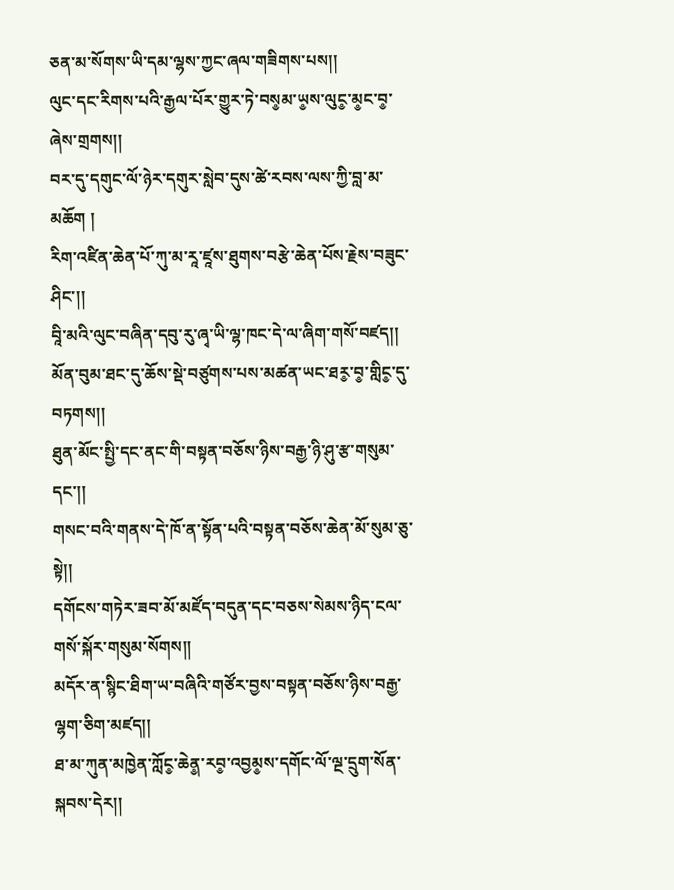ཅན་མ་སོགས་ཡི་དམ་ལྷས་ཀྱང་ཞལ་གཟིགས་པས།།
ལུང་དང་རིགས་པའི་རྒྱལ་པོར་གྱུར་ཏེ་བས༵མ་ཡ༵ས་ལུང༵་མ༵ང་བ༵་ཞེས་གྲགས།།
བར་དུ་དགུང་ལོ་ཉེར་དགུར་སླེབ་དུས་ཚེ་རབས་ལས་ཀྱི་བླ་མ་མཆོག །
རིག་འཛིན་ཆེན་པོ་ཀུ་མ་རཱ་ཛཱས་ཐུགས་བརྩེ་ཆེན་པོས་རྗེས་བཟུང་ཤིང་།།
བཱི་མའི་ལུང་བཞིན་དབུ་རུ་ཞྭ་ཡི་ལྷ་ཁང་དེ་ལ་ཞིག་གསོ་བཛད།།
མོན་བུམ་ཐང་དུ་ཆོས་སྡེ་བཙུགས་པས་མཚན་ཡང་ཐར༵་བ༵་གླིང༵་དུ་བཏགས།།
ཐུན་མོང་སྤྱི་དང་ནང་གི་བསྟན་བཅོས་ཉིས་བརྒྱ་ཉི་ཤུ་རྩ་གསུམ་དང་།།
གསང་བའི་གནས་དེ་ཁོ་ན་སྟོན་པའི་བསྟན་བཅོས་ཆེན་མོ་སུམ་ཅུ་སྟེ།།
དགོངས་གཏེར་ཟབ་མོ་མཛོད་བདུན་དང་བཅས་སེམས་ཉིད་ངལ་གསོ་སྐོར་གསུམ་སོགས།།
མདོར་ན་སྙིང་ཐིག་ཡ་བཞིའི་གཙོར་བྱས་བསྟན་བཅོས་ཉིས་བརྒྱ་ལྷག་ཅིག་མཛད།།
ཐ་མ་ཀུན་མཁྱེན་ཀློང༵་ཆེན༵་རབ༵་འབྱམ༵ས་དགོང་ལོ་ལྔ་དྲུག་སོན་སྐབས་དེར།།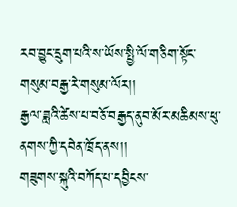རབ་བྱུང་དྲུག་པའི་ས་ཡོས་སྤྱི་ལོ་གཅིག་སྟོང་གསུམ་བརྒྱ་རེ་གསུམ་ལོར།།
རྒྱལ་ཟླའི་ཚེས་པ་བཅོ་བརྒྱད་ནུབ་མོར་མཆིམས་ཕུ་ནགས་ཀྱི་དབེན་ཁྲོད་ནས།།
གཟུགས་སྐུའི་བཀོད་པ་དབྱིངས་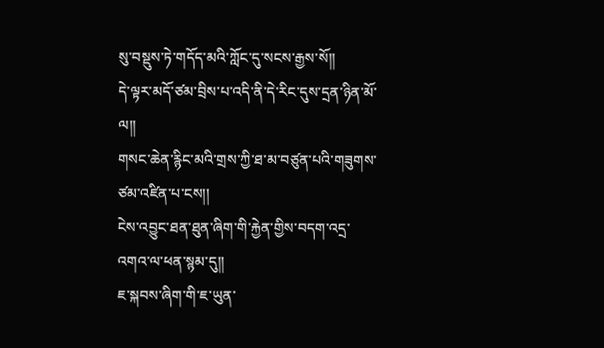སུ་བསྡུས་ཏེ་གདོད་མའི་ཀློང་དུ་སངས་རྒྱས་སོ།།
དེ་ལྟར་མདོ་ཙམ་བྲིས་པ་འདི་ནི་དེ་རིང་དུས་དྲན་ཉིན་མོ་ལ།།
གསང་ཆེན་རྙིང་མའི་གྲས་ཀྱི་ཐ་མ་བཙུན་པའི་གཟུགས་ཙམ་འཛིན་པ་ངས།།
ངེས་འབྱུང་ཐན་ཐུན་ཞིག་གི་རྐྱེན་གྱིས་བདག་འདྲ་འགའ་ལ་ཕན་སྙམ་དུ།།
ཇ་སྐབས་ཞིག་གི་ཇ་ཡུན་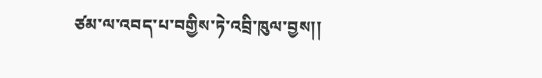ཙམ་ལ་འབད་པ་བགྱིས་ཏེ་འབྲི་ཁུལ་བྱས།།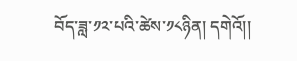བོད་ཟླ་༡༢་པའི་ཚེས་༡༨ཉིན། དགེའོ།།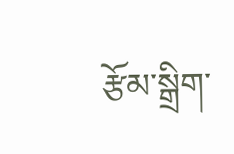རྩོམ་སྒྲིག་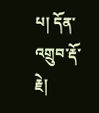པ། དོན་འགྲུབ་རྡོ་རྗེ།